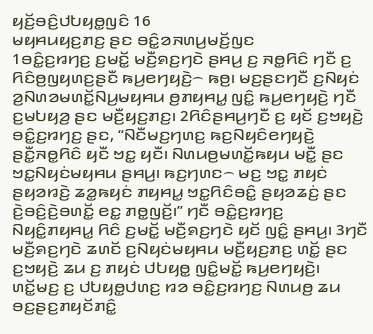ꤟꤢꤩ꤬ꤋꤢꤨ꤬ꤓꤝꤟꤥ꤭ꤜꤢꤨ 16
ꤗꤟꤌꤣꤟꤢ꤬ꤊꤢ꤬ ꤔꤢ ꤋꤢꤨ꤭ꤤꤏꤛꤣ꤬ꤗꤢꤩ꤬ꤜꤢ
1ꤋꤢꤨ꤭ꤢ꤬ꤙꤚꤢ꤬ ꤢ꤬ꤗꤢꤩ꤭ ꤗꤢꤪ꤬ꤎꤢ꤬ꤚꤢꤧ ꤔꤌꤣ꤬ ꤢ꤬ ꤏꤥ꤭ꤖꤢꤨ ꤚꤢꤪ ꤢ꤬ ꤖꤢꤨꤥ꤬ꤜꤟꤛꤢ꤬ꤔꤢꤪ ꤒꤣ꤬ꤕꤚꤟꤢꤧ꤬꤮ ꤒꤥ꤬꤯ ꤗꤢ꤬ꤔꤢꤚꤢꤪ ꤢ꤬ꤡꤟꤢꤦ ꤤ꤬ꤡꤛꤤꤗꤛꤢꤩ꤭ꤡꤣ꤬ꤗꤟꤌꤣ ꤥ꤬ꤊꤟꤌꤣ꤭ ꤜꤢꤨ꤭ ꤒꤣ꤬ꤕꤚꤟꤢꤧ꤬ ꤚꤢꤪ ꤢ꤬ꤗꤝꤟꤤ꤬ ꤔꤢ ꤗꤢꤪ꤬ꤟꤢ꤬ꤊꤢ꤬꤯ 2ꤖꤢꤨꤔꤌꤣ꤬ꤚꤢꤪ ꤢ꤬ ꤟꤢꤩ ꤢ꤬ꤠꤟꤢꤧ꤬ ꤋꤢꤨ꤭ꤢ꤬ꤙꤚꤢ꤬ ꤔꤢ, “ꤡꤢꤪꤗꤢ꤬ꤚꤛꤢ꤬ ꤒꤢ꤬ꤡꤟꤢꤨꤕꤚꤟꤢꤧ꤬ ꤔꤢꤪ꤭ꤏꤥ꤭ꤖꤢꤨ ꤟꤢꤪ ꤠꤢ꤭ ꤟꤢꤪ꤯ ꤡꤛꤣꤥ꤬ꤗꤛꤢꤩ꤭ꤒꤟꤣ ꤗꤢꤪ꤭ ꤔꤢ ꤠꤢ꤭ꤡꤟꤢꤦꤗꤟꤌꤣ ꤔꤌꤣ꤬꤯ ꤒꤢ꤬ꤚꤛꤢ꤮ ꤗꤢ꤬ ꤠꤢ꤭ ꤊꤟꤢꤦ ꤔꤟꤤꤙꤢꤧ꤬ ꤘꤤ꤭ꤒꤟꤢꤦ ꤊꤟꤌꤣ꤭ ꤠꤢ꤭ꤖꤢꤨꤋꤢꤨ꤭ ꤔꤟꤤꤘꤢꤦ꤬ ꤔꤢ ꤢꤧ꤬ꤋꤢꤨ꤬ꤢꤧ꤬ꤋꤛꤢꤩ꤭ ꤕꤢ꤭ ꤊꤥ꤭ꤜꤢꤩ꤬꤯” ꤚꤢꤪ ꤋꤢꤨ꤭ꤢ꤬ꤙꤚꤢ꤬ ꤡꤟꤢꤨ꤭ꤊꤟꤌꤣ꤭ ꤖꤢꤨ ꤢ꤬ꤗꤢꤩ꤭ ꤗꤢꤪ꤬ꤎꤢ꤬ꤚꤢꤧ ꤟꤢꤩ ꤜꤢꤨ꤭ ꤔꤌꤣ꤬꤯ 3ꤚꤢꤪ ꤗꤢꤪ꤬ꤎꤢ꤬ꤚꤢꤧ ꤘꤛꤢꤩ ꤢ꤬ꤡꤟꤢꤦꤗꤟꤌꤣ ꤗꤢꤪ꤬ꤟꤢ꤬ꤊꤢ꤬ ꤛꤢꤩ꤭ ꤔꤢ ꤢ꤬ꤠꤟꤢꤧ꤬ ꤘꤣ ꤢ꤬ ꤊꤟꤢꤦ ꤓꤝꤟꤥ꤭ ꤜꤢꤨ꤭ꤗꤢꤩ꤭ ꤒꤣ꤬ꤕꤚꤟꤢꤧ꤬꤯ ꤛꤢꤩ꤭ꤗꤢ꤬ ꤢ꤬ ꤓꤝꤟꤥ꤭ꤓꤛꤢ꤬ ꤙꤤ ꤋꤢꤨ꤭ꤢ꤬ꤙꤚꤢ꤬ ꤡꤛꤣꤥ꤬ ꤘꤣ ꤋꤢ꤬ꤔꤢ꤬ꤊꤟꤢꤩꤊꤢꤨ꤭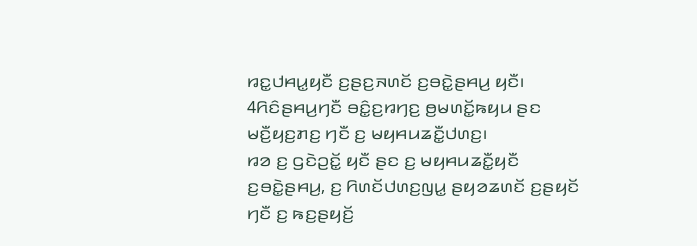ꤙꤢ꤭ꤓꤌꤣ꤭ꤟꤢꤪ ꤢ꤬ꤔꤢ꤬ꤏꤛꤢꤩ ꤢ꤬ꤋꤢꤧ꤭ꤔꤌꤣ꤬ ꤟꤢꤪ꤯ 4ꤖꤢꤨꤔꤌꤣ꤬ꤚꤢꤪ ꤋꤢꤨ꤭ꤢ꤬ꤙꤚꤢ꤬ ꤥ꤬ꤗꤛꤢꤩ꤭ꤒꤟꤣ ꤔꤢ ꤗꤢꤪ꤬ꤟꤢ꤬ꤊꤢ꤬ ꤚꤢꤪ ꤢ꤬ ꤗꤟꤌꤣꤘꤢꤪ꤭ꤓꤛꤢ꤬꤯
ꤙꤤ ꤢ꤬ ꤞꤢꤧꤑꤢꤩ꤭ ꤟꤢꤪ ꤔꤢ ꤢ꤬ ꤗꤟꤌꤣꤘꤢꤪ꤭ꤟꤢꤪ ꤢ꤬ꤋꤢꤧ꤭ꤔꤌꤣ꤬, ꤢ꤬ ꤖꤛꤢꤩꤓꤛꤢ꤬ꤜꤣ꤭ ꤔꤟꤤꤘꤛꤢꤩ ꤢ꤬ꤔꤟꤢꤩ ꤚꤢꤪ ꤢ꤬ ꤒꤢ꤬ꤔꤟꤢꤩ꤬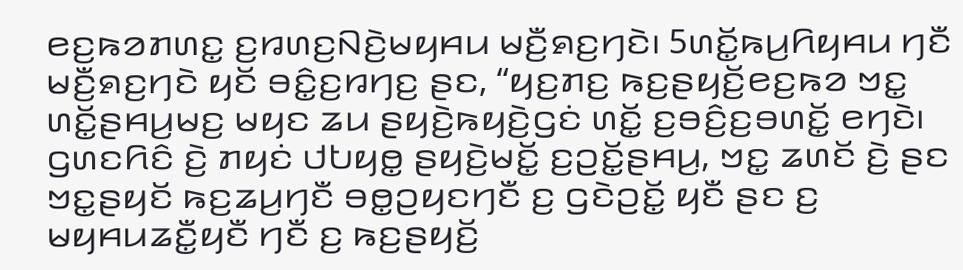ꤕꤢ꤬ꤒꤤꤊꤛꤢ꤭ ꤢ꤬ꤙꤛꤢ꤬ꤡꤢꤧ꤬ꤗꤟꤌꤣ ꤗꤢꤪ꤬ꤎꤢ꤬ꤚꤢꤧ꤯ 5ꤛꤢꤩ꤭ꤒꤣ꤬ꤖꤟꤌꤣ ꤚꤢꤪ ꤗꤢꤪ꤬ꤎꤢ꤬ꤚꤢꤧ ꤟꤢꤩ ꤋꤢꤨ꤭ꤢ꤬ꤙꤚꤢ꤬ ꤔꤢ, “ꤟꤢ꤬ꤊꤢ꤬ ꤒꤢ꤬ꤔꤟꤢꤩ꤬ꤕꤢ꤬ꤒꤤ ꤠꤢ꤭ ꤛꤢꤩ꤭ꤔꤌꤣ꤬ꤗꤢ꤬ ꤗꤟꤢ ꤘꤣ ꤔꤟꤢꤧ꤬ꤒꤟꤢꤧ꤬ꤞꤢꤦ ꤛꤢꤩ꤭ ꤢ꤬ꤋꤢꤨ꤬ꤢ꤬ꤋꤛꤢꤩ꤭ ꤕꤚꤢꤧ꤯ ꤞꤛꤢꤖꤢꤨ ꤢꤧ꤬ ꤊꤟꤢꤦ ꤓꤝꤟꤥ꤭ ꤔꤟꤢꤧ꤬ꤗꤢꤩ꤭ ꤢ꤬ꤑꤢꤩ꤭ꤔꤌꤣ꤬, ꤠꤢ꤭ ꤘꤛꤢꤩ ꤢꤧ꤬ ꤔꤢ ꤠꤢ꤭ꤔꤟꤢꤩ ꤒꤢ꤬ꤘꤣ꤬ꤚꤢꤪ ꤋꤥ꤭ꤑꤟꤢꤚꤢꤪ ꤢ꤬ ꤞꤢꤧꤑꤢꤩ꤭ ꤟꤢꤪ ꤔꤢ ꤢ꤬ ꤗꤟꤌꤣꤘꤢꤪ꤭ꤟꤢꤪ ꤚꤢꤪ ꤢ꤬ ꤒꤢ꤬ꤔꤟꤢꤩ꤬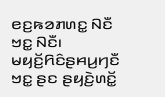ꤕꤢ꤬ꤒꤤꤊꤛꤢ꤭ ꤡꤢꤪ ꤠꤢ꤭ ꤡꤢꤪ꤯ ꤗꤟꤢꤩ꤬ꤖꤢꤨꤔꤌꤣ꤬ꤚꤢꤪ ꤠꤢ꤭ ꤔꤢ ꤔꤟꤢꤧ꤬ꤛꤢꤩ꤭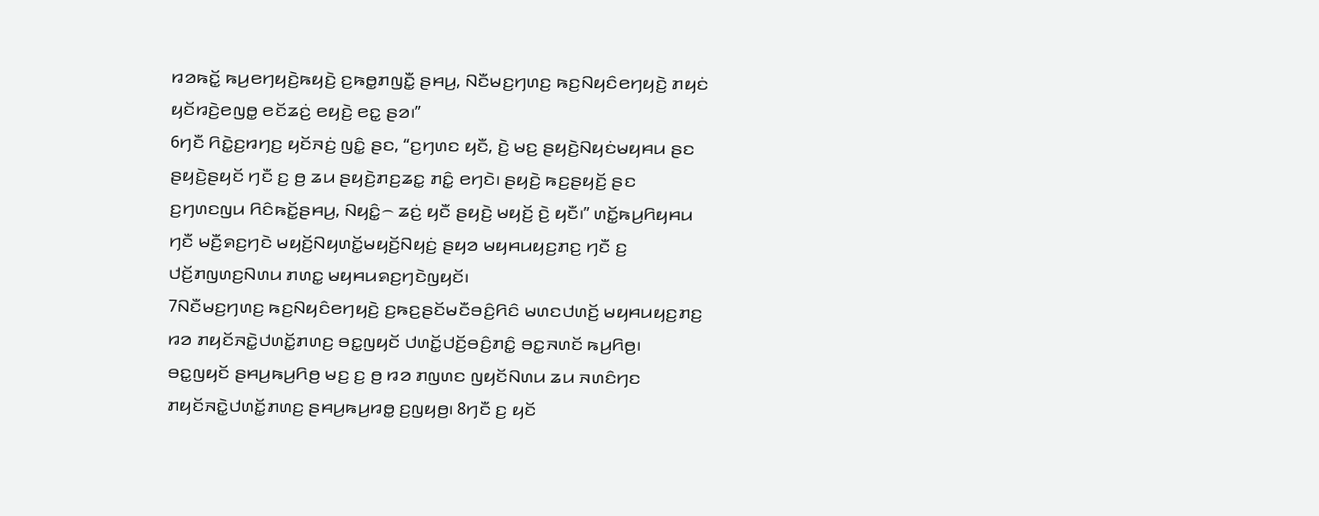ꤙꤤꤒꤢꤩ꤭ ꤒꤣ꤬ꤕꤚꤟꤢꤧ꤬ꤒꤟꤢꤧ꤬ ꤢ꤬ꤒꤥ꤭ꤊꤜꤢꤪ꤭ ꤔꤌꤣ꤬, ꤡꤢꤪꤗꤢ꤬ꤚꤛꤢ꤬ ꤒꤢ꤬ꤡꤟꤢꤨꤕꤚꤟꤢꤧ꤬ ꤊꤟꤢꤦ ꤟꤢꤩꤙꤢꤧ꤬ꤕꤜꤥ꤭ ꤕꤢꤩꤘꤢꤦ꤬ ꤕꤟꤢꤧ꤬ ꤕꤢ꤭ ꤔꤤ꤯”
6ꤚꤢꤪ ꤖꤢꤧ꤭ꤢ꤬ꤙꤚꤢ꤬ ꤟꤢꤩꤏꤢꤦ꤬ ꤜꤢꤨ꤭ ꤔꤢ, “ꤢ꤬ꤚꤛꤢ ꤟꤢꤪ, ꤢꤧ꤬ ꤗꤢ꤬ ꤔꤟꤢꤧ꤬ꤡꤟꤢꤦꤗꤟꤌꤣ ꤔꤢ ꤔꤟꤢꤧ꤬ꤔꤟꤢꤩ ꤚꤢꤪ ꤢ꤬ ꤥ꤬ ꤘꤣ ꤔꤟꤢꤧ꤬ꤊꤢ꤬ꤘꤢ꤭ ꤊꤢꤨ꤭ ꤕꤚꤢꤧ꤯ ꤔꤟꤢꤧ꤬ ꤒꤢ꤬ꤔꤟꤢꤩ꤬ ꤔꤢ ꤢ꤬ꤚꤛꤢꤜꤣ ꤖꤢꤨꤒꤢꤩ꤭ꤔꤌꤣ꤬, ꤡꤟꤢꤨ꤭꤮ ꤘꤢꤦ꤬ ꤟꤢꤪ ꤔꤟꤢꤧ꤬ ꤗꤟꤢꤩ꤬ ꤢꤧ꤬ ꤟꤢꤪ꤯” ꤛꤢꤩ꤭ꤒꤣ꤬ꤖꤟꤌꤣ ꤚꤢꤪ ꤗꤢꤪ꤬ꤎꤢ꤬ꤚꤢꤧ ꤗꤟꤢꤩ꤬ꤡꤟꤛꤢꤩ꤭ꤗꤟꤢꤩ꤬ꤡꤟꤢꤦ꤬ ꤔꤟꤤ ꤗꤟꤌꤣꤟꤢ꤬ꤊꤢ꤬ ꤚꤢꤪ ꤢ꤬ ꤓꤢꤩ꤬ꤊꤜꤛꤢ꤬ꤡꤛꤣ ꤊꤛꤢ꤭ ꤗꤟꤌꤣꤎꤢ꤬ꤚꤢꤧꤜꤟꤢꤩ꤯
7ꤡꤢꤪꤗꤢ꤬ꤚꤛꤢ꤬ ꤒꤢ꤬ꤡꤟꤢꤨꤕꤚꤟꤢꤧ꤬ ꤢ꤬ꤒꤢ꤬ꤔꤢꤩꤗꤢꤪꤋꤢꤨ꤬ꤖꤢꤨ ꤗꤛꤢꤓꤛꤢꤩ꤬ ꤗꤟꤌꤣꤟꤢ꤬ꤊꤢ꤬ ꤙꤤ ꤊꤟꤢꤩꤏꤢꤧ꤭ꤓꤛꤢꤩ꤭ꤊꤛꤢ꤬ ꤋꤢ꤭ꤜꤟꤢꤩ ꤓꤛꤢꤩ꤭ꤓꤢꤩ꤬ꤋꤢꤨ꤬ꤊꤢꤨ꤭ ꤋꤢ꤭ꤏꤛꤢꤩ ꤒꤣ꤬ꤖꤥ꤬꤯ ꤋꤢ꤭ꤜꤟꤢꤩ ꤔꤌꤣ꤬ꤒꤣ꤬ꤖꤥ꤬ ꤗꤢ꤬ ꤢ꤬ ꤥ꤬ ꤙꤤ ꤊꤜꤛꤢ ꤜꤟꤢꤩꤡꤛꤣ ꤘꤣ ꤏꤛꤢꤨꤚꤢ ꤊꤟꤢꤩꤏꤢꤧ꤭ꤓꤛꤢꤩ꤭ꤊꤛꤢ꤬ ꤔꤌꤣ꤬ꤒꤣ꤬ꤙꤥ꤭ ꤢ꤬ꤜꤟꤥ꤬꤯ 8ꤚꤢꤪ ꤢ꤬ ꤟꤢꤩ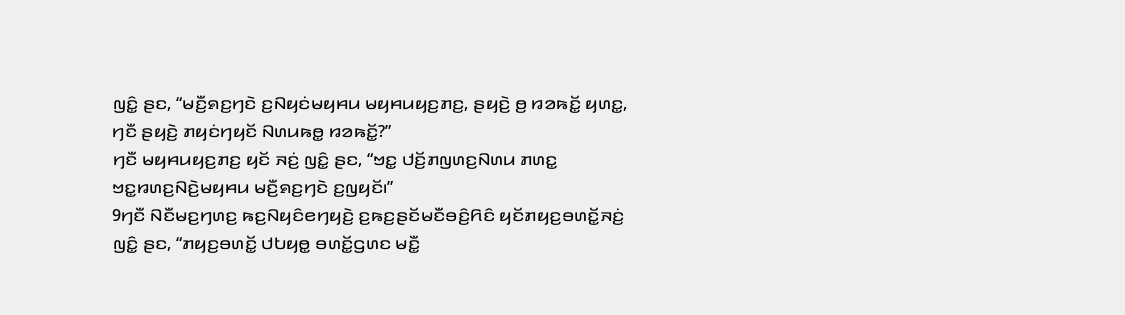ꤜꤢꤨ꤭ ꤔꤢ, “ꤗꤢꤪ꤬ꤎꤢ꤬ꤚꤢꤧ ꤢ꤬ꤡꤟꤢꤦꤗꤟꤌꤣ ꤗꤟꤌꤣꤟꤢ꤬ꤊꤢ꤬, ꤔꤟꤢꤧ꤬ ꤥ꤬ ꤙꤤꤒꤢꤩ꤭ ꤟꤛꤢ꤭, ꤚꤢꤪ ꤔꤟꤢꤧ꤬ ꤊꤟꤢꤦꤚꤟꤢꤩ ꤡꤛꤣꤒꤥ꤭ ꤙꤤꤒꤢꤩ꤭?”
ꤚꤢꤪ ꤗꤟꤌꤣꤟꤢ꤬ꤊꤢ꤬ ꤟꤢꤩ ꤏꤢꤦ꤬ ꤜꤢꤨ꤭ ꤔꤢ, “ꤠꤢ꤭ ꤓꤢꤩ꤬ꤊꤜꤛꤢ꤬ꤡꤛꤣ ꤊꤛꤢ꤭ ꤠꤢ꤭ꤙꤛꤢ꤬ꤡꤢꤧ꤬ꤗꤟꤌꤣ ꤗꤢꤪ꤬ꤎꤢ꤬ꤚꤢꤧ ꤢ꤬ꤜꤟꤢꤩ꤯”
9ꤚꤢꤪ ꤡꤢꤪꤗꤢ꤬ꤚꤛꤢ꤬ ꤒꤢ꤬ꤡꤟꤢꤨꤕꤚꤟꤢꤧ꤬ ꤢ꤬ꤒꤢ꤬ꤔꤢꤩꤗꤢꤪꤋꤢꤨ꤬ꤖꤢꤨ ꤟꤢꤩꤊꤟꤢ꤬ꤋꤛꤢꤩ꤭ꤏꤢꤦ꤬ ꤜꤢꤨ꤭ ꤔꤢ, “ꤊꤟꤢ꤬ꤋꤛꤢꤩ꤭ ꤓꤝꤟꤥ꤭ ꤋꤛꤢꤩ꤭ꤞꤛꤢ ꤗꤢꤪ꤭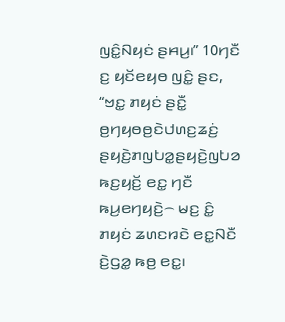ꤜꤢꤨ꤭ꤡꤟꤢꤦ ꤔꤌꤣ꤬꤯” 10ꤚꤢꤪ ꤢ꤬ ꤟꤢꤩꤕꤟꤥ ꤜꤢꤨ꤭ ꤔꤢ, “ꤠꤢ꤭ ꤊꤟꤢꤦ ꤔꤢꤪ꤭ ꤥ꤬ꤚꤟꤥꤥ꤬ꤢꤧꤓꤛꤢ꤬ꤘꤢꤦ꤬ ꤔꤟꤢꤧ꤬ꤊꤜꤝꤤ꤭ꤔꤟꤢꤧ꤬ꤜꤝꤤ ꤒꤢ꤬ꤟꤢꤩ꤬ ꤕꤢ꤭ ꤚꤢꤪ ꤒꤣ꤬ꤕꤚꤟꤢꤧ꤬꤮ ꤗꤢ꤬ ꤢꤨ꤭ ꤊꤟꤢꤦ ꤘꤛꤢꤙꤢꤧ ꤕꤢ꤭ꤡꤢꤪ ꤢꤧ꤬ꤞꤤ꤭ ꤒꤥ꤬ ꤕꤢ꤭꤯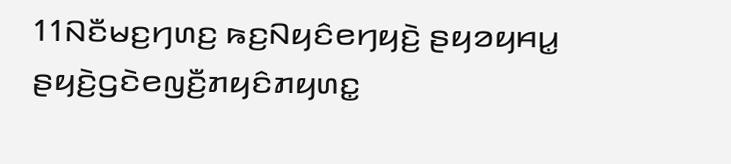11ꤡꤢꤪꤗꤢ꤬ꤚꤛꤢ꤬ ꤒꤢ꤬ꤡꤟꤢꤨꤕꤚꤟꤢꤧ꤬ ꤔꤟꤤꤟꤌꤣ꤭ ꤔꤟꤢꤧ꤬ꤞꤢꤧꤕꤜꤢꤪ꤬ꤊꤟꤢꤨꤊꤟꤛꤢ꤭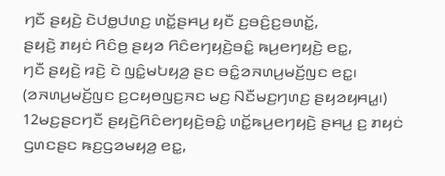ꤚꤢꤪ ꤔꤟꤢꤧ꤬ ꤢꤧꤓꤥ꤭ꤓꤛꤢ꤬ ꤛꤢꤩ꤭ꤔꤌꤣ꤬ ꤟꤢꤪ ꤢ꤬ꤋꤢꤨ꤬ꤢ꤬ꤋꤛꤢꤩ꤭,
ꤔꤟꤢꤧ꤬ ꤊꤟꤢꤦ ꤖꤢꤨꤥ꤬ ꤔꤟꤤ ꤖꤢꤨꤕꤚꤟꤢꤧ꤬ꤋꤢꤨ꤭ ꤒꤣ꤬ꤕꤚꤟꤢꤧ꤬ ꤕꤢ꤭,
ꤚꤢꤪ ꤔꤟꤢꤧ꤬ ꤙꤢꤧ꤬ ꤢꤧ ꤜꤢꤨ꤭ꤗꤝꤟꤤ꤬ ꤔꤢ ꤋꤢꤨ꤭ꤤꤏꤛꤣ꤬ꤗꤢꤩ꤬ꤜꤢ ꤕꤢ꤭꤯ (ꤤꤏꤛꤣ꤬ꤗꤢꤩ꤬ꤜꤢ ꤢ꤬ꤍꤟꤥꤜꤢ꤬ꤏꤢ ꤗꤢ꤬ ꤡꤢꤪꤗꤢ꤬ꤚꤛꤢ꤬ ꤔꤟꤤꤟꤌꤣ꤭꤯)
12ꤗꤢ꤬ꤔꤢꤚꤢꤪ ꤔꤟꤢꤧ꤬ꤖꤢꤨꤕꤚꤟꤢꤧ꤬ꤋꤢꤨ꤭ ꤛꤢꤩ꤭ꤒꤣ꤬ꤕꤚꤟꤢꤧ꤬ ꤔꤌꤣ꤬ ꤢ꤬ ꤊꤟꤢꤦ ꤞꤛꤢꤔꤢ ꤒꤢ꤬ꤞꤤꤗꤟꤤ꤬ ꤕꤢ꤭,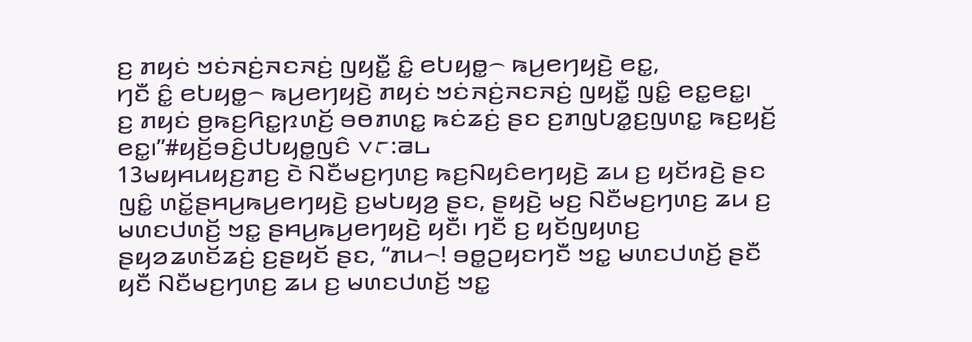ꤢ꤬ ꤊꤟꤢꤦ ꤠꤢꤦꤏꤢꤦ꤬ꤏꤢꤏꤢꤦ꤬ ꤜꤟꤢꤪ꤭ ꤢꤨ꤭ ꤕꤝꤟꤥ꤭꤮ ꤒꤣ꤬ꤕꤚꤟꤢꤧ꤬ ꤕꤢ꤭,
ꤚꤢꤪ ꤢꤨ꤭ ꤕꤝꤟꤥ꤭꤮ ꤒꤣ꤬ꤕꤚꤟꤢꤧ꤬ ꤊꤟꤢꤦ ꤠꤢꤦꤏꤢꤦ꤬ꤏꤢꤏꤢꤦ꤬ ꤜꤟꤢꤪ꤭ ꤜꤢꤨ꤭ ꤕꤢ꤭ꤕꤢ꤭꤯
ꤢ꤬ ꤊꤟꤢꤦ ꤥ꤬ꤒꤢ꤬ꤖꤢ꤭ꤐꤛꤢꤩ꤬ ꤋꤥꤊꤛꤢ꤭ ꤒꤢꤦꤘꤢꤦ꤬ ꤔꤢ ꤢ꤬ꤊꤜꤝꤤ꤭ꤢ꤬ꤜꤛꤢ꤭ ꤒꤢ꤬ꤟꤢꤩ꤬ ꤕꤢ꤭꤯”#ꤟꤢꤩ꤬ꤋꤢꤨ꤬ꤓꤝꤟꤥ꤭ꤜꤢꤨ ꤂꤅:꤁꤈
13ꤗꤟꤌꤣꤟꤢ꤬ꤊꤢ꤬ ꤢꤧ ꤡꤢꤪꤗꤢ꤬ꤚꤛꤢ꤬ ꤒꤢ꤬ꤡꤟꤢꤨꤕꤚꤟꤢꤧ꤬ ꤘꤣ ꤢ꤬ ꤟꤢꤩꤙꤢꤧ꤬ ꤔꤢ ꤜꤢꤨ꤭ ꤛꤢꤩ꤭ꤔꤌꤣ꤬ꤒꤣ꤬ꤕꤚꤟꤢꤧ꤬ ꤢ꤬ꤗꤝꤟꤤ꤬ ꤔꤢ, ꤔꤟꤢꤧ꤬ ꤗꤢ꤬ ꤡꤢꤪꤗꤢ꤬ꤚꤛꤢ꤬ ꤘꤣ ꤢ꤬ ꤗꤛꤢꤓꤛꤢꤩ꤬ ꤠꤢ꤭ ꤔꤌꤣ꤬ꤒꤣ꤬ꤕꤚꤟꤢꤧ꤬ ꤟꤢꤪ꤯ ꤚꤢꤪ ꤢ꤬ ꤟꤢꤩꤜꤟꤛꤢ꤬ ꤔꤟꤤꤘꤛꤢꤩꤘꤢꤦ꤬ ꤢ꤬ꤔꤟꤢꤩ ꤔꤢ, “ꤊꤣ꤮! ꤋꤥ꤭ꤑꤟꤢꤚꤢꤪ ꤠꤢ꤭ ꤗꤛꤢꤓꤛꤢꤩ꤬ ꤔꤢꤪ ꤟꤢꤪ ꤡꤢꤪꤗꤢ꤬ꤚꤛꤢ꤬ ꤘꤣ ꤢ꤬ ꤗꤛꤢꤓꤛꤢꤩ꤬ ꤠꤢ꤭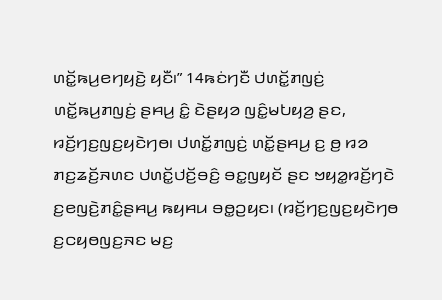ꤛꤢꤩ꤭ꤒꤣ꤬ꤕꤚꤟꤢꤧ꤬ ꤟꤢꤪ꤯” 14ꤒꤢꤦꤚꤢꤪ ꤓꤛꤢꤩ꤭ꤊꤜꤢꤦ꤬ ꤛꤢꤩ꤭ꤒꤣ꤬ꤊꤜꤢꤦ꤬ ꤔꤌꤣ꤬ ꤢꤨ꤭ ꤢꤧꤔꤟꤤ ꤜꤢꤨ꤭ꤗꤝꤟꤤ꤬ ꤔꤢ, ꤙꤢꤩ꤬ꤚꤢ꤬ꤜꤢ꤬ꤟꤢꤧꤚꤥ꤯ ꤓꤛꤢꤩ꤭ꤊꤜꤢꤦ꤬ ꤛꤢꤩ꤭ꤔꤌꤣ꤬ ꤢ꤬ ꤥ꤬ ꤙꤤ ꤊꤢ꤬ꤘꤢꤩ꤬ꤏꤛꤢ ꤓꤛꤢꤩ꤭ꤓꤢꤩ꤬ꤋꤢꤨ꤬ ꤋꤢ꤭ꤜꤟꤢꤩ ꤔꤢ ꤠꤟꤤ꤭ꤙꤢꤩ꤬ꤚꤢꤧ ꤢ꤬ꤕꤜꤢꤧ꤬ꤊꤢꤨ꤭ꤔꤌꤣ꤬ ꤒꤟꤌꤣ ꤋꤥ꤭ꤑꤟꤢ꤯ (ꤙꤢꤩ꤬ꤚꤢ꤬ꤜꤢ꤬ꤟꤢꤧꤚꤥ ꤢ꤬ꤍꤟꤥꤜꤢ꤬ꤏꤢ ꤗꤢ꤬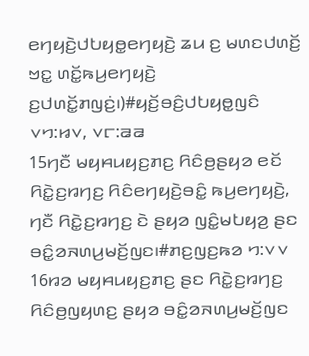ꤕꤚꤟꤢꤧ꤬ꤓꤝꤟꤥ꤭ꤕꤚꤟꤢꤧ꤬ ꤘꤣ ꤢ꤬ ꤗꤛꤢꤓꤛꤢꤩ꤬ ꤠꤢ꤭ ꤛꤢꤩ꤭ꤒꤣ꤬ꤕꤚꤟꤢꤧ꤬ ꤢ꤬ꤓꤛꤢꤩ꤭ꤊꤜꤢꤦ꤬꤯)#ꤟꤢꤩ꤬ꤋꤢꤨ꤬ꤓꤝꤟꤥ꤭ꤜꤢꤨ ꤂꤄:꤆꤂, ꤂꤅:꤁꤁
15ꤚꤢꤪ ꤗꤟꤌꤣꤟꤢ꤬ꤊꤢ꤬ ꤖꤢꤨꤥ꤬ꤔꤟꤤ ꤕꤢꤩ ꤖꤢꤧ꤭ꤢ꤬ꤙꤚꤢ꤬ ꤖꤢꤨꤕꤚꤟꤢꤧ꤬ꤋꤢꤨ꤭ ꤒꤣ꤬ꤕꤚꤟꤢꤧ꤬, ꤚꤢꤪ ꤖꤢꤧ꤭ꤢ꤬ꤙꤚꤢ꤬ ꤢꤧ ꤔꤟꤤ ꤜꤢꤨ꤭ꤗꤝꤟꤤ꤬ ꤔꤢ ꤋꤢꤨ꤭ꤤꤏꤛꤣ꤬ꤗꤢꤩ꤬ꤜꤢ꤯#ꤊꤢ꤬ꤜꤢ꤬ꤒꤤ ꤄:꤂꤂ 16ꤙꤤ ꤗꤟꤌꤣꤟꤢ꤬ꤊꤢ꤬ ꤔꤢ ꤖꤢꤧ꤭ꤢ꤬ꤙꤚꤢ꤬ ꤖꤢꤨꤥ꤬ꤜꤟꤛꤢ꤬ ꤔꤟꤤ ꤋꤢꤨ꤭ꤤꤏꤛꤣ꤬ꤗꤢꤩ꤬ꤜꤢ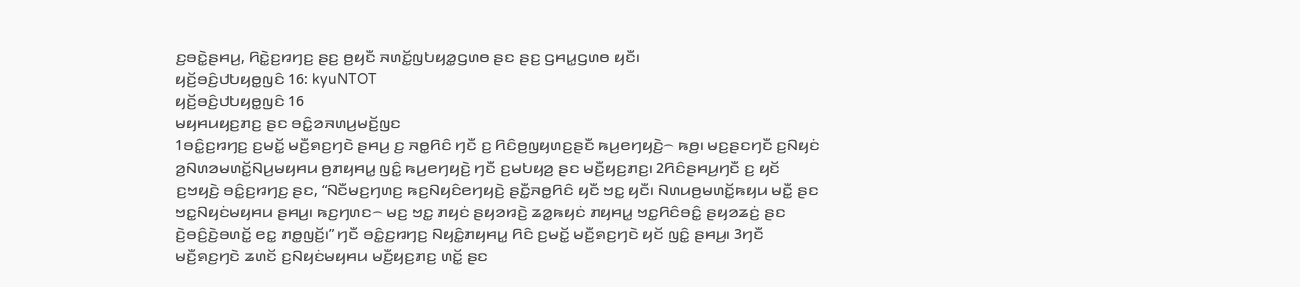ꤢ꤬ꤋꤢꤧ꤭ꤔꤌꤣ꤬, ꤖꤢꤧ꤭ꤢ꤬ꤙꤚꤢ꤬ ꤔꤢ꤬ ꤥ꤬ꤟꤢꤪ ꤏꤛꤢꤩ꤭ꤜꤝꤟꤤ꤭ꤞꤛꤥ ꤔꤢ ꤔꤢ꤬ ꤞꤌꤣ꤭ꤞꤛꤥ ꤟꤢꤪ꤯
ꤟꤢꤩ꤬ꤋꤢꤨ꤬ꤓꤝꤟꤥ꤭ꤜꤢꤨ 16: kyuNTOT
ꤟꤢꤩ꤬ꤋꤢꤨ꤬ꤓꤝꤟꤥ꤭ꤜꤢꤨ 16
ꤗꤟꤌꤣꤟꤢ꤬ꤊꤢ꤬ ꤔꤢ ꤋꤢꤨ꤭ꤤꤏꤛꤣ꤬ꤗꤢꤩ꤬ꤜꤢ
1ꤋꤢꤨ꤭ꤢ꤬ꤙꤚꤢ꤬ ꤢ꤬ꤗꤢꤩ꤭ ꤗꤢꤪ꤬ꤎꤢ꤬ꤚꤢꤧ ꤔꤌꤣ꤬ ꤢ꤬ ꤏꤥ꤭ꤖꤢꤨ ꤚꤢꤪ ꤢ꤬ ꤖꤢꤨꤥ꤬ꤜꤟꤛꤢ꤬ꤔꤢꤪ ꤒꤣ꤬ꤕꤚꤟꤢꤧ꤬꤮ ꤒꤥ꤬꤯ ꤗꤢ꤬ꤔꤢꤚꤢꤪ ꤢ꤬ꤡꤟꤢꤦ ꤤ꤬ꤡꤛꤤꤗꤛꤢꤩ꤭ꤡꤣ꤬ꤗꤟꤌꤣ ꤥ꤬ꤊꤟꤌꤣ꤭ ꤜꤢꤨ꤭ ꤒꤣ꤬ꤕꤚꤟꤢꤧ꤬ ꤚꤢꤪ ꤢ꤬ꤗꤝꤟꤤ꤬ ꤔꤢ ꤗꤢꤪ꤬ꤟꤢ꤬ꤊꤢ꤬꤯ 2ꤖꤢꤨꤔꤌꤣ꤬ꤚꤢꤪ ꤢ꤬ ꤟꤢꤩ ꤢ꤬ꤠꤟꤢꤧ꤬ ꤋꤢꤨ꤭ꤢ꤬ꤙꤚꤢ꤬ ꤔꤢ, “ꤡꤢꤪꤗꤢ꤬ꤚꤛꤢ꤬ ꤒꤢ꤬ꤡꤟꤢꤨꤕꤚꤟꤢꤧ꤬ ꤔꤢꤪ꤭ꤏꤥ꤭ꤖꤢꤨ ꤟꤢꤪ ꤠꤢ꤭ ꤟꤢꤪ꤯ ꤡꤛꤣꤥ꤬ꤗꤛꤢꤩ꤭ꤒꤟꤣ ꤗꤢꤪ꤭ ꤔꤢ ꤠꤢ꤭ꤡꤟꤢꤦꤗꤟꤌꤣ ꤔꤌꤣ꤬꤯ ꤒꤢ꤬ꤚꤛꤢ꤮ ꤗꤢ꤬ ꤠꤢ꤭ ꤊꤟꤢꤦ ꤔꤟꤤꤙꤢꤧ꤬ ꤘꤤ꤭ꤒꤟꤢꤦ ꤊꤟꤌꤣ꤭ ꤠꤢ꤭ꤖꤢꤨꤋꤢꤨ꤭ ꤔꤟꤤꤘꤢꤦ꤬ ꤔꤢ ꤢꤧ꤬ꤋꤢꤨ꤬ꤢꤧ꤬ꤋꤛꤢꤩ꤭ ꤕꤢ꤭ ꤊꤥ꤭ꤜꤢꤩ꤬꤯” ꤚꤢꤪ ꤋꤢꤨ꤭ꤢ꤬ꤙꤚꤢ꤬ ꤡꤟꤢꤨ꤭ꤊꤟꤌꤣ꤭ ꤖꤢꤨ ꤢ꤬ꤗꤢꤩ꤭ ꤗꤢꤪ꤬ꤎꤢ꤬ꤚꤢꤧ ꤟꤢꤩ ꤜꤢꤨ꤭ ꤔꤌꤣ꤬꤯ 3ꤚꤢꤪ ꤗꤢꤪ꤬ꤎꤢ꤬ꤚꤢꤧ ꤘꤛꤢꤩ ꤢ꤬ꤡꤟꤢꤦꤗꤟꤌꤣ ꤗꤢꤪ꤬ꤟꤢ꤬ꤊꤢ꤬ ꤛꤢꤩ꤭ ꤔꤢ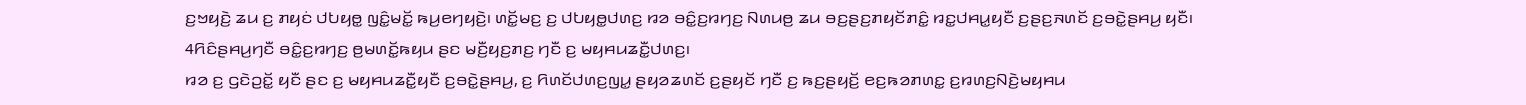ꤢ꤬ꤠꤟꤢꤧ꤬ ꤘꤣ ꤢ꤬ ꤊꤟꤢꤦ ꤓꤝꤟꤥ꤭ ꤜꤢꤨ꤭ꤗꤢꤩ꤭ ꤒꤣ꤬ꤕꤚꤟꤢꤧ꤬꤯ ꤛꤢꤩ꤭ꤗꤢ꤬ ꤢ꤬ ꤓꤝꤟꤥ꤭ꤓꤛꤢ꤬ ꤙꤤ ꤋꤢꤨ꤭ꤢ꤬ꤙꤚꤢ꤬ ꤡꤛꤣꤥ꤬ ꤘꤣ ꤋꤢ꤬ꤔꤢ꤬ꤊꤟꤢꤩꤊꤢꤨ꤭ ꤙꤢ꤭ꤓꤌꤣ꤭ꤟꤢꤪ ꤢ꤬ꤔꤢ꤬ꤏꤛꤢꤩ ꤢ꤬ꤋꤢꤧ꤭ꤔꤌꤣ꤬ ꤟꤢꤪ꤯ 4ꤖꤢꤨꤔꤌꤣ꤬ꤚꤢꤪ ꤋꤢꤨ꤭ꤢ꤬ꤙꤚꤢ꤬ ꤥ꤬ꤗꤛꤢꤩ꤭ꤒꤟꤣ ꤔꤢ ꤗꤢꤪ꤬ꤟꤢ꤬ꤊꤢ꤬ ꤚꤢꤪ ꤢ꤬ ꤗꤟꤌꤣꤘꤢꤪ꤭ꤓꤛꤢ꤬꤯
ꤙꤤ ꤢ꤬ ꤞꤢꤧꤑꤢꤩ꤭ ꤟꤢꤪ ꤔꤢ ꤢ꤬ ꤗꤟꤌꤣꤘꤢꤪ꤭ꤟꤢꤪ ꤢ꤬ꤋꤢꤧ꤭ꤔꤌꤣ꤬, ꤢ꤬ ꤖꤛꤢꤩꤓꤛꤢ꤬ꤜꤣ꤭ ꤔꤟꤤꤘꤛꤢꤩ ꤢ꤬ꤔꤟꤢꤩ ꤚꤢꤪ ꤢ꤬ ꤒꤢ꤬ꤔꤟꤢꤩ꤬ ꤕꤢ꤬ꤒꤤꤊꤛꤢ꤭ ꤢ꤬ꤙꤛꤢ꤬ꤡꤢꤧ꤬ꤗꤟꤌꤣ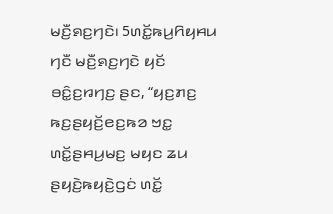ꤗꤢꤪ꤬ꤎꤢ꤬ꤚꤢꤧ꤯ 5ꤛꤢꤩ꤭ꤒꤣ꤬ꤖꤟꤌꤣ ꤚꤢꤪ ꤗꤢꤪ꤬ꤎꤢ꤬ꤚꤢꤧ ꤟꤢꤩ ꤋꤢꤨ꤭ꤢ꤬ꤙꤚꤢ꤬ ꤔꤢ, “ꤟꤢ꤬ꤊꤢ꤬ ꤒꤢ꤬ꤔꤟꤢꤩ꤬ꤕꤢ꤬ꤒꤤ ꤠꤢ꤭ ꤛꤢꤩ꤭ꤔꤌꤣ꤬ꤗꤢ꤬ ꤗꤟꤢ ꤘꤣ ꤔꤟꤢꤧ꤬ꤒꤟꤢꤧ꤬ꤞꤢꤦ ꤛꤢꤩ꤭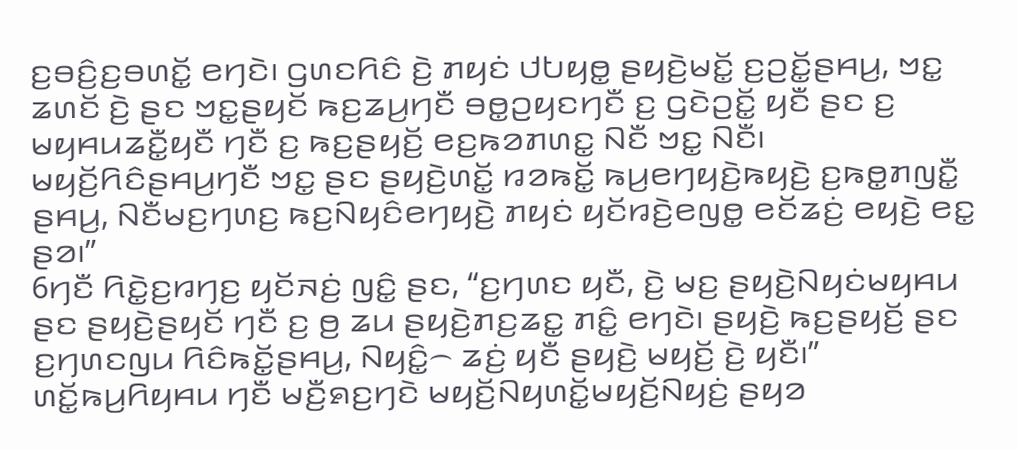ꤢ꤬ꤋꤢꤨ꤬ꤢ꤬ꤋꤛꤢꤩ꤭ ꤕꤚꤢꤧ꤯ ꤞꤛꤢꤖꤢꤨ ꤢꤧ꤬ ꤊꤟꤢꤦ ꤓꤝꤟꤥ꤭ ꤔꤟꤢꤧ꤬ꤗꤢꤩ꤭ ꤢ꤬ꤑꤢꤩ꤭ꤔꤌꤣ꤬, ꤠꤢ꤭ ꤘꤛꤢꤩ ꤢꤧ꤬ ꤔꤢ ꤠꤢ꤭ꤔꤟꤢꤩ ꤒꤢ꤬ꤘꤣ꤬ꤚꤢꤪ ꤋꤥ꤭ꤑꤟꤢꤚꤢꤪ ꤢ꤬ ꤞꤢꤧꤑꤢꤩ꤭ ꤟꤢꤪ ꤔꤢ ꤢ꤬ ꤗꤟꤌꤣꤘꤢꤪ꤭ꤟꤢꤪ ꤚꤢꤪ ꤢ꤬ ꤒꤢ꤬ꤔꤟꤢꤩ꤬ ꤕꤢ꤬ꤒꤤꤊꤛꤢ꤭ ꤡꤢꤪ ꤠꤢ꤭ ꤡꤢꤪ꤯ ꤗꤟꤢꤩ꤬ꤖꤢꤨꤔꤌꤣ꤬ꤚꤢꤪ ꤠꤢ꤭ ꤔꤢ ꤔꤟꤢꤧ꤬ꤛꤢꤩ꤭ ꤙꤤꤒꤢꤩ꤭ ꤒꤣ꤬ꤕꤚꤟꤢꤧ꤬ꤒꤟꤢꤧ꤬ ꤢ꤬ꤒꤥ꤭ꤊꤜꤢꤪ꤭ ꤔꤌꤣ꤬, ꤡꤢꤪꤗꤢ꤬ꤚꤛꤢ꤬ ꤒꤢ꤬ꤡꤟꤢꤨꤕꤚꤟꤢꤧ꤬ ꤊꤟꤢꤦ ꤟꤢꤩꤙꤢꤧ꤬ꤕꤜꤥ꤭ ꤕꤢꤩꤘꤢꤦ꤬ ꤕꤟꤢꤧ꤬ ꤕꤢ꤭ ꤔꤤ꤯”
6ꤚꤢꤪ ꤖꤢꤧ꤭ꤢ꤬ꤙꤚꤢ꤬ ꤟꤢꤩꤏꤢꤦ꤬ ꤜꤢꤨ꤭ ꤔꤢ, “ꤢ꤬ꤚꤛꤢ ꤟꤢꤪ, ꤢꤧ꤬ ꤗꤢ꤬ ꤔꤟꤢꤧ꤬ꤡꤟꤢꤦꤗꤟꤌꤣ ꤔꤢ ꤔꤟꤢꤧ꤬ꤔꤟꤢꤩ ꤚꤢꤪ ꤢ꤬ ꤥ꤬ ꤘꤣ ꤔꤟꤢꤧ꤬ꤊꤢ꤬ꤘꤢ꤭ ꤊꤢꤨ꤭ ꤕꤚꤢꤧ꤯ ꤔꤟꤢꤧ꤬ ꤒꤢ꤬ꤔꤟꤢꤩ꤬ ꤔꤢ ꤢ꤬ꤚꤛꤢꤜꤣ ꤖꤢꤨꤒꤢꤩ꤭ꤔꤌꤣ꤬, ꤡꤟꤢꤨ꤭꤮ ꤘꤢꤦ꤬ ꤟꤢꤪ ꤔꤟꤢꤧ꤬ ꤗꤟꤢꤩ꤬ ꤢꤧ꤬ ꤟꤢꤪ꤯” ꤛꤢꤩ꤭ꤒꤣ꤬ꤖꤟꤌꤣ ꤚꤢꤪ ꤗꤢꤪ꤬ꤎꤢ꤬ꤚꤢꤧ ꤗꤟꤢꤩ꤬ꤡꤟꤛꤢꤩ꤭ꤗꤟꤢꤩ꤬ꤡꤟꤢꤦ꤬ ꤔꤟꤤ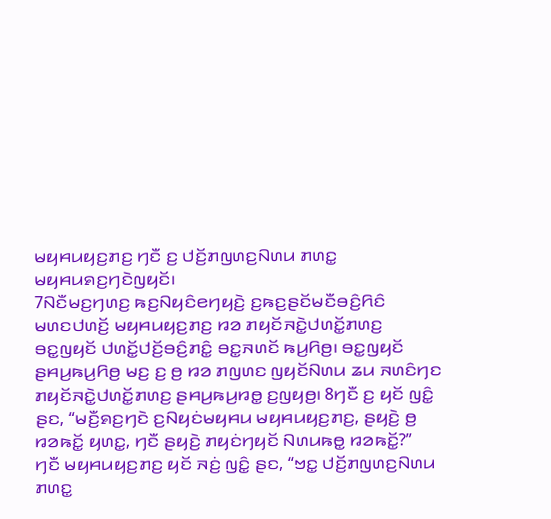ꤗꤟꤌꤣꤟꤢ꤬ꤊꤢ꤬ ꤚꤢꤪ ꤢ꤬ ꤓꤢꤩ꤬ꤊꤜꤛꤢ꤬ꤡꤛꤣ ꤊꤛꤢ꤭ ꤗꤟꤌꤣꤎꤢ꤬ꤚꤢꤧꤜꤟꤢꤩ꤯
7ꤡꤢꤪꤗꤢ꤬ꤚꤛꤢ꤬ ꤒꤢ꤬ꤡꤟꤢꤨꤕꤚꤟꤢꤧ꤬ ꤢ꤬ꤒꤢ꤬ꤔꤢꤩꤗꤢꤪꤋꤢꤨ꤬ꤖꤢꤨ ꤗꤛꤢꤓꤛꤢꤩ꤬ ꤗꤟꤌꤣꤟꤢ꤬ꤊꤢ꤬ ꤙꤤ ꤊꤟꤢꤩꤏꤢꤧ꤭ꤓꤛꤢꤩ꤭ꤊꤛꤢ꤬ ꤋꤢ꤭ꤜꤟꤢꤩ ꤓꤛꤢꤩ꤭ꤓꤢꤩ꤬ꤋꤢꤨ꤬ꤊꤢꤨ꤭ ꤋꤢ꤭ꤏꤛꤢꤩ ꤒꤣ꤬ꤖꤥ꤬꤯ ꤋꤢ꤭ꤜꤟꤢꤩ ꤔꤌꤣ꤬ꤒꤣ꤬ꤖꤥ꤬ ꤗꤢ꤬ ꤢ꤬ ꤥ꤬ ꤙꤤ ꤊꤜꤛꤢ ꤜꤟꤢꤩꤡꤛꤣ ꤘꤣ ꤏꤛꤢꤨꤚꤢ ꤊꤟꤢꤩꤏꤢꤧ꤭ꤓꤛꤢꤩ꤭ꤊꤛꤢ꤬ ꤔꤌꤣ꤬ꤒꤣ꤬ꤙꤥ꤭ ꤢ꤬ꤜꤟꤥ꤬꤯ 8ꤚꤢꤪ ꤢ꤬ ꤟꤢꤩ ꤜꤢꤨ꤭ ꤔꤢ, “ꤗꤢꤪ꤬ꤎꤢ꤬ꤚꤢꤧ ꤢ꤬ꤡꤟꤢꤦꤗꤟꤌꤣ ꤗꤟꤌꤣꤟꤢ꤬ꤊꤢ꤬, ꤔꤟꤢꤧ꤬ ꤥ꤬ ꤙꤤꤒꤢꤩ꤭ ꤟꤛꤢ꤭, ꤚꤢꤪ ꤔꤟꤢꤧ꤬ ꤊꤟꤢꤦꤚꤟꤢꤩ ꤡꤛꤣꤒꤥ꤭ ꤙꤤꤒꤢꤩ꤭?”
ꤚꤢꤪ ꤗꤟꤌꤣꤟꤢ꤬ꤊꤢ꤬ ꤟꤢꤩ ꤏꤢꤦ꤬ ꤜꤢꤨ꤭ ꤔꤢ, “ꤠꤢ꤭ ꤓꤢꤩ꤬ꤊꤜꤛꤢ꤬ꤡꤛꤣ ꤊꤛꤢ꤭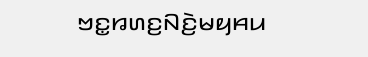ꤠꤢ꤭ꤙꤛꤢ꤬ꤡꤢꤧ꤬ꤗꤟꤌꤣ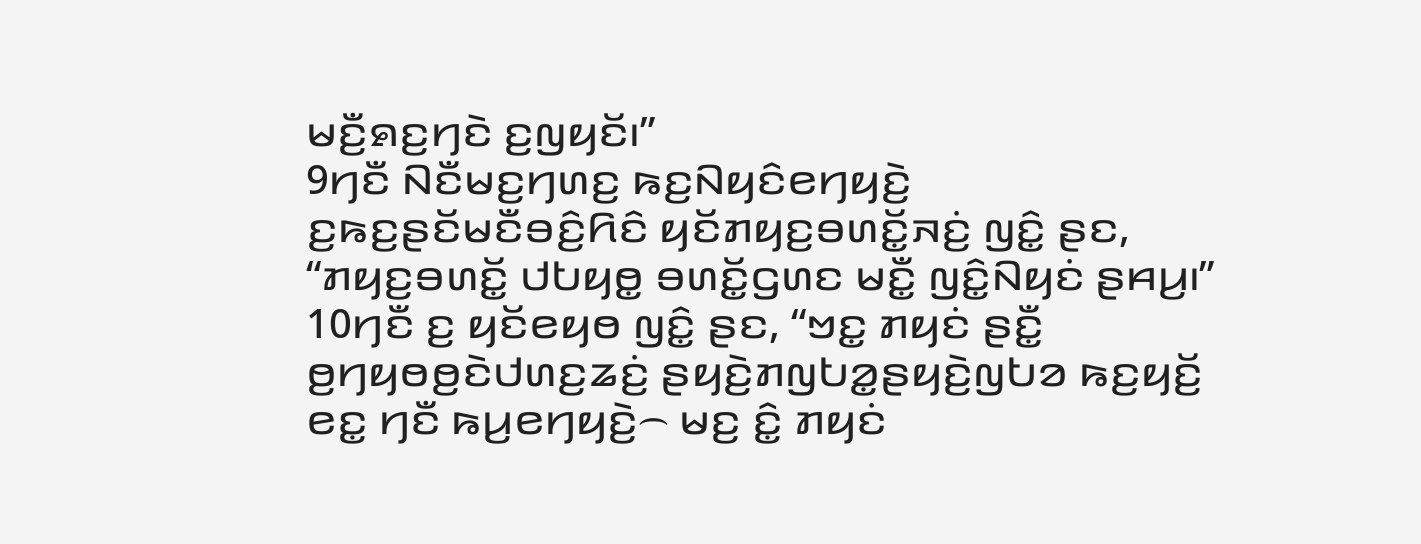ꤗꤢꤪ꤬ꤎꤢ꤬ꤚꤢꤧ ꤢ꤬ꤜꤟꤢꤩ꤯”
9ꤚꤢꤪ ꤡꤢꤪꤗꤢ꤬ꤚꤛꤢ꤬ ꤒꤢ꤬ꤡꤟꤢꤨꤕꤚꤟꤢꤧ꤬ ꤢ꤬ꤒꤢ꤬ꤔꤢꤩꤗꤢꤪꤋꤢꤨ꤬ꤖꤢꤨ ꤟꤢꤩꤊꤟꤢ꤬ꤋꤛꤢꤩ꤭ꤏꤢꤦ꤬ ꤜꤢꤨ꤭ ꤔꤢ, “ꤊꤟꤢ꤬ꤋꤛꤢꤩ꤭ ꤓꤝꤟꤥ꤭ ꤋꤛꤢꤩ꤭ꤞꤛꤢ ꤗꤢꤪ꤭ ꤜꤢꤨ꤭ꤡꤟꤢꤦ ꤔꤌꤣ꤬꤯” 10ꤚꤢꤪ ꤢ꤬ ꤟꤢꤩꤕꤟꤥ ꤜꤢꤨ꤭ ꤔꤢ, “ꤠꤢ꤭ ꤊꤟꤢꤦ ꤔꤢꤪ꤭ ꤥ꤬ꤚꤟꤥꤥ꤬ꤢꤧꤓꤛꤢ꤬ꤘꤢꤦ꤬ ꤔꤟꤢꤧ꤬ꤊꤜꤝꤤ꤭ꤔꤟꤢꤧ꤬ꤜꤝꤤ ꤒꤢ꤬ꤟꤢꤩ꤬ ꤕꤢ꤭ ꤚꤢꤪ ꤒꤣ꤬ꤕꤚꤟꤢꤧ꤬꤮ ꤗꤢ꤬ ꤢꤨ꤭ ꤊꤟꤢꤦ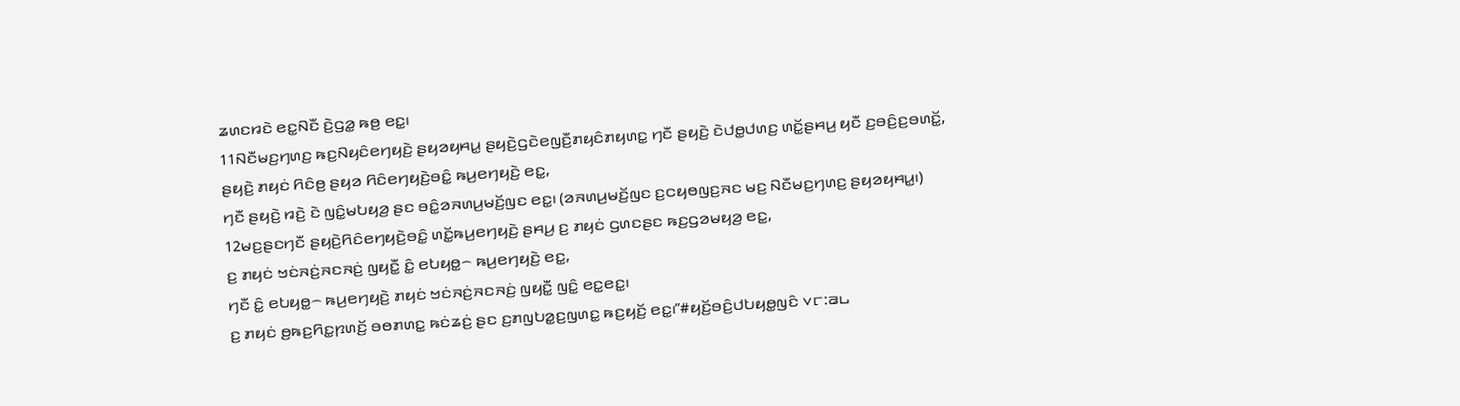ꤘꤛꤢꤙꤢꤧ ꤕꤢ꤭ꤡꤢꤪ ꤢꤧ꤬ꤞꤤ꤭ ꤒꤥ꤬ ꤕꤢ꤭꤯
11ꤡꤢꤪꤗꤢ꤬ꤚꤛꤢ꤬ ꤒꤢ꤬ꤡꤟꤢꤨꤕꤚꤟꤢꤧ꤬ ꤔꤟꤤꤟꤌꤣ꤭ ꤔꤟꤢꤧ꤬ꤞꤢꤧꤕꤜꤢꤪ꤬ꤊꤟꤢꤨꤊꤟꤛꤢ꤭ ꤚꤢꤪ ꤔꤟꤢꤧ꤬ ꤢꤧꤓꤥ꤭ꤓꤛꤢ꤬ ꤛꤢꤩ꤭ꤔꤌꤣ꤬ ꤟꤢꤪ ꤢ꤬ꤋꤢꤨ꤬ꤢ꤬ꤋꤛꤢꤩ꤭,
ꤔꤟꤢꤧ꤬ ꤊꤟꤢꤦ ꤖꤢꤨꤥ꤬ ꤔꤟꤤ ꤖꤢꤨꤕꤚꤟꤢꤧ꤬ꤋꤢꤨ꤭ ꤒꤣ꤬ꤕꤚꤟꤢꤧ꤬ ꤕꤢ꤭,
ꤚꤢꤪ ꤔꤟꤢꤧ꤬ ꤙꤢꤧ꤬ ꤢꤧ ꤜꤢꤨ꤭ꤗꤝꤟꤤ꤬ ꤔꤢ ꤋꤢꤨ꤭ꤤꤏꤛꤣ꤬ꤗꤢꤩ꤬ꤜꤢ ꤕꤢ꤭꤯ (ꤤꤏꤛꤣ꤬ꤗꤢꤩ꤬ꤜꤢ ꤢ꤬ꤍꤟꤥꤜꤢ꤬ꤏꤢ ꤗꤢ꤬ ꤡꤢꤪꤗꤢ꤬ꤚꤛꤢ꤬ ꤔꤟꤤꤟꤌꤣ꤭꤯)
12ꤗꤢ꤬ꤔꤢꤚꤢꤪ ꤔꤟꤢꤧ꤬ꤖꤢꤨꤕꤚꤟꤢꤧ꤬ꤋꤢꤨ꤭ ꤛꤢꤩ꤭ꤒꤣ꤬ꤕꤚꤟꤢꤧ꤬ ꤔꤌꤣ꤬ ꤢ꤬ ꤊꤟꤢꤦ ꤞꤛꤢꤔꤢ ꤒꤢ꤬ꤞꤤꤗꤟꤤ꤬ ꤕꤢ꤭,
ꤢ꤬ ꤊꤟꤢꤦ ꤠꤢꤦꤏꤢꤦ꤬ꤏꤢꤏꤢꤦ꤬ ꤜꤟꤢꤪ꤭ ꤢꤨ꤭ ꤕꤝꤟꤥ꤭꤮ ꤒꤣ꤬ꤕꤚꤟꤢꤧ꤬ ꤕꤢ꤭,
ꤚꤢꤪ ꤢꤨ꤭ ꤕꤝꤟꤥ꤭꤮ ꤒꤣ꤬ꤕꤚꤟꤢꤧ꤬ ꤊꤟꤢꤦ ꤠꤢꤦꤏꤢꤦ꤬ꤏꤢꤏꤢꤦ꤬ ꤜꤟꤢꤪ꤭ ꤜꤢꤨ꤭ ꤕꤢ꤭ꤕꤢ꤭꤯
ꤢ꤬ ꤊꤟꤢꤦ ꤥ꤬ꤒꤢ꤬ꤖꤢ꤭ꤐꤛꤢꤩ꤬ ꤋꤥꤊꤛꤢ꤭ ꤒꤢꤦꤘꤢꤦ꤬ ꤔꤢ ꤢ꤬ꤊꤜꤝꤤ꤭ꤢ꤬ꤜꤛꤢ꤭ ꤒꤢ꤬ꤟꤢꤩ꤬ ꤕꤢ꤭꤯”#ꤟꤢꤩ꤬ꤋꤢꤨ꤬ꤓꤝꤟꤥ꤭ꤜꤢꤨ ꤂꤅:꤁꤈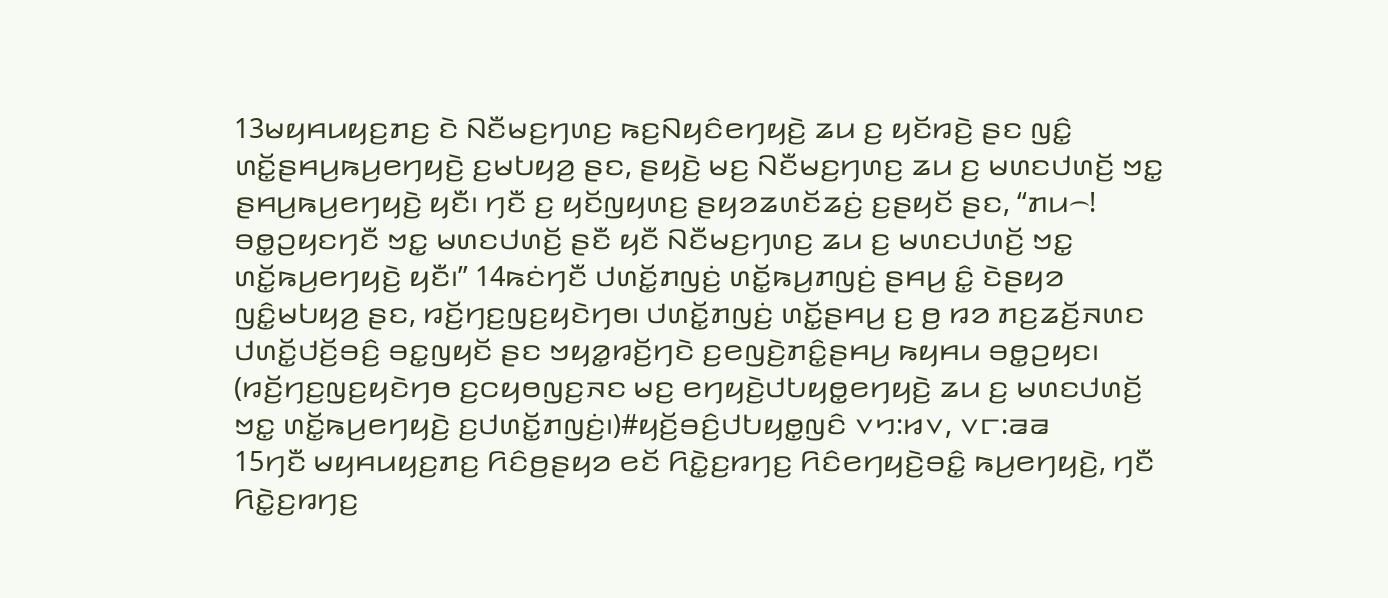13ꤗꤟꤌꤣꤟꤢ꤬ꤊꤢ꤬ ꤢꤧ ꤡꤢꤪꤗꤢ꤬ꤚꤛꤢ꤬ ꤒꤢ꤬ꤡꤟꤢꤨꤕꤚꤟꤢꤧ꤬ ꤘꤣ ꤢ꤬ ꤟꤢꤩꤙꤢꤧ꤬ ꤔꤢ ꤜꤢꤨ꤭ ꤛꤢꤩ꤭ꤔꤌꤣ꤬ꤒꤣ꤬ꤕꤚꤟꤢꤧ꤬ ꤢ꤬ꤗꤝꤟꤤ꤬ ꤔꤢ, ꤔꤟꤢꤧ꤬ ꤗꤢ꤬ ꤡꤢꤪꤗꤢ꤬ꤚꤛꤢ꤬ ꤘꤣ ꤢ꤬ ꤗꤛꤢꤓꤛꤢꤩ꤬ ꤠꤢ꤭ ꤔꤌꤣ꤬ꤒꤣ꤬ꤕꤚꤟꤢꤧ꤬ ꤟꤢꤪ꤯ ꤚꤢꤪ ꤢ꤬ ꤟꤢꤩꤜꤟꤛꤢ꤬ ꤔꤟꤤꤘꤛꤢꤩꤘꤢꤦ꤬ ꤢ꤬ꤔꤟꤢꤩ ꤔꤢ, “ꤊꤣ꤮! ꤋꤥ꤭ꤑꤟꤢꤚꤢꤪ ꤠꤢ꤭ ꤗꤛꤢꤓꤛꤢꤩ꤬ ꤔꤢꤪ ꤟꤢꤪ ꤡꤢꤪꤗꤢ꤬ꤚꤛꤢ꤬ ꤘꤣ ꤢ꤬ ꤗꤛꤢꤓꤛꤢꤩ꤬ ꤠꤢ꤭ ꤛꤢꤩ꤭ꤒꤣ꤬ꤕꤚꤟꤢꤧ꤬ ꤟꤢꤪ꤯” 14ꤒꤢꤦꤚꤢꤪ ꤓꤛꤢꤩ꤭ꤊꤜꤢꤦ꤬ ꤛꤢꤩ꤭ꤒꤣ꤬ꤊꤜꤢꤦ꤬ ꤔꤌꤣ꤬ ꤢꤨ꤭ ꤢꤧꤔꤟꤤ ꤜꤢꤨ꤭ꤗꤝꤟꤤ꤬ ꤔꤢ, ꤙꤢꤩ꤬ꤚꤢ꤬ꤜꤢ꤬ꤟꤢꤧꤚꤥ꤯ ꤓꤛꤢꤩ꤭ꤊꤜꤢꤦ꤬ ꤛꤢꤩ꤭ꤔꤌꤣ꤬ ꤢ꤬ ꤥ꤬ ꤙꤤ ꤊꤢ꤬ꤘꤢꤩ꤬ꤏꤛꤢ ꤓꤛꤢꤩ꤭ꤓꤢꤩ꤬ꤋꤢꤨ꤬ ꤋꤢ꤭ꤜꤟꤢꤩ ꤔꤢ ꤠꤟꤤ꤭ꤙꤢꤩ꤬ꤚꤢꤧ ꤢ꤬ꤕꤜꤢꤧ꤬ꤊꤢꤨ꤭ꤔꤌꤣ꤬ ꤒꤟꤌꤣ ꤋꤥ꤭ꤑꤟꤢ꤯ (ꤙꤢꤩ꤬ꤚꤢ꤬ꤜꤢ꤬ꤟꤢꤧꤚꤥ ꤢ꤬ꤍꤟꤥꤜꤢ꤬ꤏꤢ ꤗꤢ꤬ ꤕꤚꤟꤢꤧ꤬ꤓꤝꤟꤥ꤭ꤕꤚꤟꤢꤧ꤬ ꤘꤣ ꤢ꤬ ꤗꤛꤢꤓꤛꤢꤩ꤬ ꤠꤢ꤭ ꤛꤢꤩ꤭ꤒꤣ꤬ꤕꤚꤟꤢꤧ꤬ ꤢ꤬ꤓꤛꤢꤩ꤭ꤊꤜꤢꤦ꤬꤯)#ꤟꤢꤩ꤬ꤋꤢꤨ꤬ꤓꤝꤟꤥ꤭ꤜꤢꤨ ꤂꤄:꤆꤂, ꤂꤅:꤁꤁
15ꤚꤢꤪ ꤗꤟꤌꤣꤟꤢ꤬ꤊꤢ꤬ ꤖꤢꤨꤥ꤬ꤔꤟꤤ ꤕꤢꤩ ꤖꤢꤧ꤭ꤢ꤬ꤙꤚꤢ꤬ ꤖꤢꤨꤕꤚꤟꤢꤧ꤬ꤋꤢꤨ꤭ ꤒꤣ꤬ꤕꤚꤟꤢꤧ꤬, ꤚꤢꤪ ꤖꤢꤧ꤭ꤢ꤬ꤙꤚꤢ꤬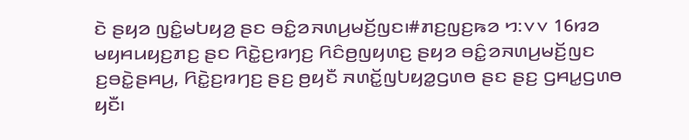ꤢꤧ ꤔꤟꤤ ꤜꤢꤨ꤭ꤗꤝꤟꤤ꤬ ꤔꤢ ꤋꤢꤨ꤭ꤤꤏꤛꤣ꤬ꤗꤢꤩ꤬ꤜꤢ꤯#ꤊꤢ꤬ꤜꤢ꤬ꤒꤤ ꤄:꤂꤂ 16ꤙꤤ ꤗꤟꤌꤣꤟꤢ꤬ꤊꤢ꤬ ꤔꤢ ꤖꤢꤧ꤭ꤢ꤬ꤙꤚꤢ꤬ ꤖꤢꤨꤥ꤬ꤜꤟꤛꤢ꤬ ꤔꤟꤤ ꤋꤢꤨ꤭ꤤꤏꤛꤣ꤬ꤗꤢꤩ꤬ꤜꤢ ꤢ꤬ꤋꤢꤧ꤭ꤔꤌꤣ꤬, ꤖꤢꤧ꤭ꤢ꤬ꤙꤚꤢ꤬ ꤔꤢ꤬ ꤥ꤬ꤟꤢꤪ ꤏꤛꤢꤩ꤭ꤜꤝꤟꤤ꤭ꤞꤛꤥ ꤔꤢ ꤔꤢ꤬ ꤞꤌꤣ꤭ꤞꤛꤥ ꤟꤢꤪ꤯